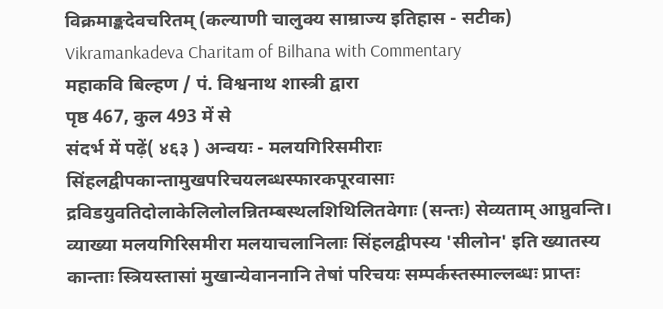विक्रमाङ्कदेवचरितम् (कल्याणी चालुक्य साम्राज्य इतिहास - सटीक)
Vikramankadeva Charitam of Bilhana with Commentary
महाकवि बिल्हण / पं. विश्वनाथ शास्त्री द्वारा
पृष्ठ 467, कुल 493 में से
संदर्भ में पढ़ें( ४६३ ) अन्वयः - मलयगिरिसमीराः सिंहलद्वीपकान्तामुखपरिचयलब्धस्फारकपूरवासाः द्रविडयुवतिदोलाकेलिलोलन्नितम्बस्थलशिथिलितवेगाः (सन्तः) सेव्यताम् आप्नुवन्ति। व्याख्या मलयगिरिसमीरा मलयाचलानिलाः सिंहलद्वीपस्य 'सीलोन' इति ख्यातस्य कान्ताः स्त्रियस्तासां मुखान्येवाननानि तेषां परिचयः सम्पर्कस्तस्माल्लब्धः प्राप्तः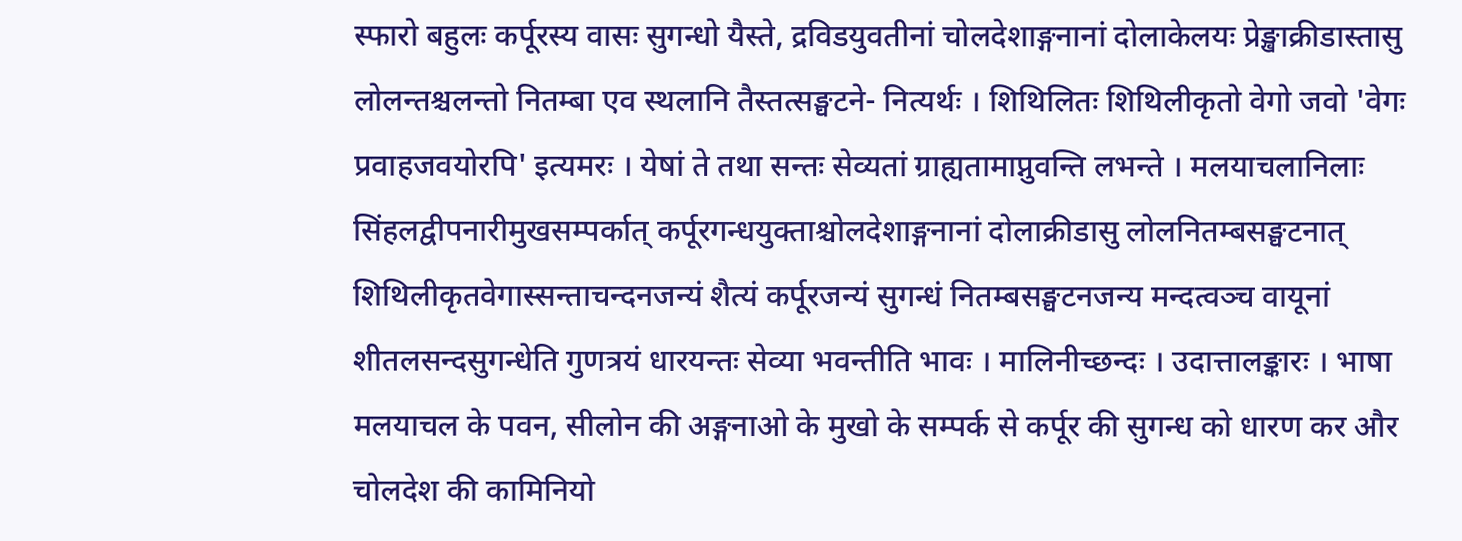स्फारो बहुलः कर्पूरस्य वासः सुगन्धो यैस्ते, द्रविडयुवतीनां चोलदेशाङ्गनानां दोलाकेलयः प्रेङ्खाक्रीडास्तासु लोलन्तश्चलन्तो नितम्बा एव स्थलानि तैस्तत्सङ्घटने- नित्यर्थः । शिथिलितः शिथिलीकृतो वेगो जवो 'वेगः प्रवाहजवयोरपि' इत्यमरः । येषां ते तथा सन्तः सेव्यतां ग्राह्यतामाप्नुवन्ति लभन्ते । मलयाचलानिलाः सिंहलद्वीपनारीमुखसम्पर्कात् कर्पूरगन्धयुक्ताश्चोलदेशाङ्गनानां दोलाक्रीडासु लोलनितम्बसङ्घटनात् शिथिलीकृतवेगास्सन्ताचन्दनजन्यं शैत्यं कर्पूरजन्यं सुगन्धं नितम्बसङ्घटनजन्य मन्दत्वञ्च वायूनां शीतलसन्दसुगन्धेति गुणत्रयं धारयन्तः सेव्या भवन्तीति भावः । मालिनीच्छन्दः । उदात्तालङ्कारः । भाषा मलयाचल के पवन, सीलोन की अङ्गनाओ के मुखो के सम्पर्क से कर्पूर की सुगन्ध को धारण कर और चोलदेश की कामिनियो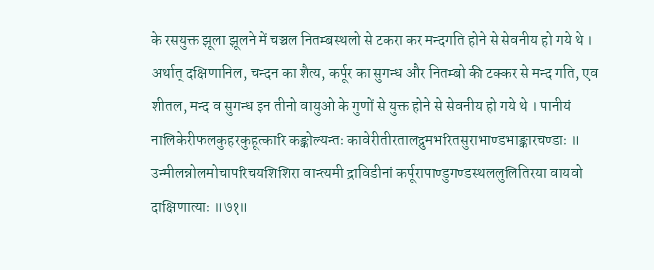के रसयुक्त झूला झूलने में चञ्चल नितम्बस्थलो से टकरा कर मन्दगति होने से सेवनीय हो गये थे । अर्थात् दक्षिणानिल, चन्दन का शैत्य, कर्पूर का सुगन्ध और नितम्बो की टक्कर से मन्द गति, एव शीतल, मन्द व सुगन्ध इन तीनो वायुओ के गुणों से युक्त होने से सेवनीय हो गये थे । पानीयं नालिकेरीफलकुहरकुहूत्कारि कङ्कोल्यन्तः कावेरीतीरतालद्रुमभरितसुराभाण्डभाङ्कारचण्डाः ॥ उन्मीलन्नोलमोचापरिचयशिशिरा वान्त्यमी द्राविडीनां कर्पूरापाण्डुगण्डस्थललुलितिरया वायवो दाक्षिणात्याः ॥७१॥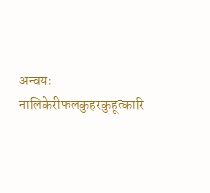अन्वयः नालिकेरीफलकुहरकुहूत्कारि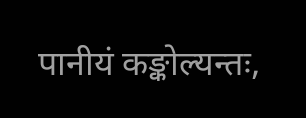पानीयं कङ्कोल्यन्तः,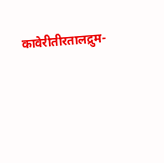कावेरीतीरतालद्रुम-